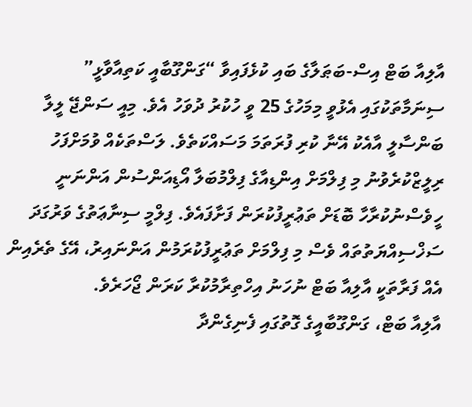އާލިއާ ބަޓް އިސް-ބަޠަލާގެ ބައި ކުޅެފައިވާ “ގަންގޫބާއީ ކަތިއާވާޅީ” ސިނަމާތަކުގައި އެޅުވީ މިމަހުގެ 25 ވީ ހުކުރު ދުވަހު އެވެ. މިއީ ސަންޖޭ ލީލާ ބަންސާލީ އާއެކު އޭނާ ކުރި ފުރަތަމަ މަސައްކަތެވެ. ލަސްތަކެއް ވުމަށްފަހު ރިލީޒްކުރެވުނު މި ފިލްމަށް އިންޑިއާގެ ފިލްމުބަލާ އޯޑިއަންސުން އަންނަނީ ހީވެސްނުކުރާހާ ބޮޑަށް ތަޢުރީފުކުރަން ފަށާފައެވެ. ފިލްމީ ސިނާޢަތުގެ ވަރުގަދަ ސަޚްސިއްޔަތުތައް ވެސް މި ފިލްމަށް ތަޢުރީފުކުރަމުން އަންނައިރު، އޭގެ ތެރެއިން އެއް ފަރާތަކީ އާލިއާ ބަޓް ނުހަނު އިހްތިރާމުކުރާ ކަރަން ޖޯހަރެވެ.
އާލިއާ ބަޓް، ގަންގޫބާއީގެ ގޮތުގައި ފެނިގެންދާ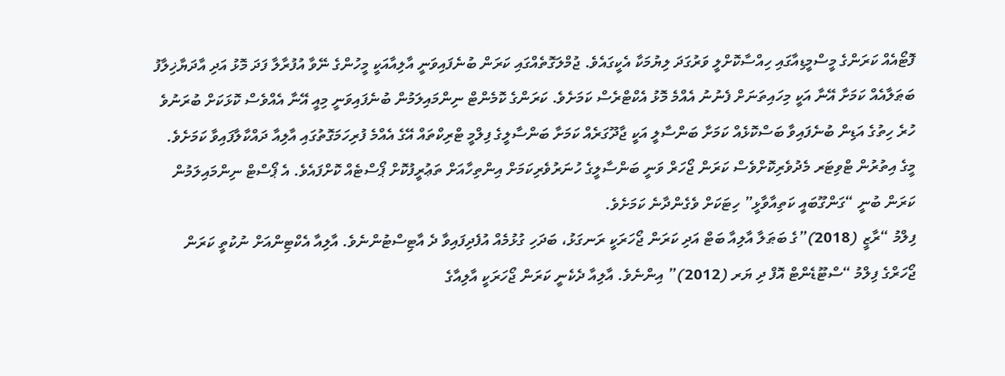ފޮޓޯއެއް ކަރަންގެ މީސްމީޑިއާގައި ހިއްސާކޮށްލީ ވަރުގަދަ ލިޔުމަކާ އެކީގައެވެ. ޖުމްލަގޮތެއްގައި ކަރަން ބުނެފައިވަނީ އާލިއާއަކީ މީހުންގެ ނޭވާ އުފުރާލާ ފަދަ މޮޅު އަދި އާދަޔާޚިލާފު ބަޠަލާއެއް ކަމަށާ އޭނާ އަކީ މިހައިތަނަށް ފެނުނު އެއްމެ މޮޅު އެކްޓްރެސް ކަމަށެވެ. ކަރަންގެ ކޮމެންޓް ނިންމައިލަމުން ބުނެފައިވަނީ މިއީ އޭނާ އެއްވެސް ކޮޅަކަށް ބުރަނުވެ ހުރެ ހިތުގެ އަޑިން ބުނެފައިވާ ބަސްކޮޅެއް ކަމަށާ ބަންސާލީ އަކީ ޖާދޫގަރެއް ކަމަށާ ބަންސާލީގެ ފިލްމީ ޓްރިކްތައް އޭގެ އެއްމެ ފުރިހަމަގޮތުގައި އާލިއާ ދައްކާލާފައިވާ ކަމަށެވެ.
މީގެ އިތުރުން ޓްވިޓަރ މެދުވެރިކޮށްވެސް ކަރަން ޖޯހަރް ވަނީ ބަންސާލީގެ ހުނަރުވެރިކަމަށް އިންތިހާއަށް ތަޢުރީފުކޮށް ޕޯސްޓެއް ކޮށްފައެވެ. އެ ޕޯސްޓް ނިންމައިލަމުން ކަރަން ބުނީ “ގަންގޫބައީ ކަތިއާވާޅީ” ހިޓަކަށް ވެގެންދާނެ ކަމަށެވެ.
ފިލްމު “ރާޒީ (2018)”ގެ ބަޠަލާ އާލިއާ ބަޓް އަދި ކަރަން ޖޯހަރަކީ ރަނގަޅު، ބަދަހި ގުޅުމެއް އުފެދިފައިވާ ދެ އާޓިސްޓުންނެވެ. އާލިއާ އެކްޓިންއަށް ނުކުތީ ކަރަން ޖޯހަރްގެ ފިލްމު “ސްޓޫޑެންޓް އޮފް ދި ޔަރ (2012)” އިންނެވެ. އާލިއާ ދެކެނީ ކަރަން ޖޯހަރަކީ އާލިއާގެ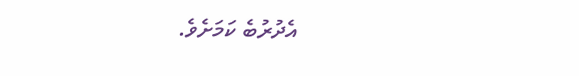އެދުރުބެ ކަމަށެވެ.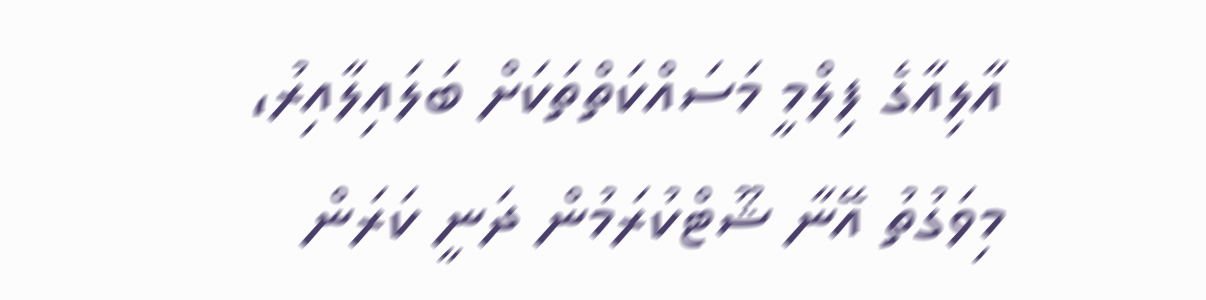އާލިއާގެ ފިލްމީ މަސައްކަތްތަކަށް ބަލައިލާއިރު، މިވަގުތު އޭނާ ޝޫޓްކުރަމުން ދަނީ ކަރަން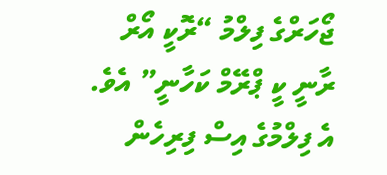ޖޯހަރްގެ ފިލްމު “ރޮކީ އޯރް ރާނީ ކީ ޕްރޭމް ކަހާނީ” އެވެ. އެ ފިލްމުގެ އިސް ފިރިހެން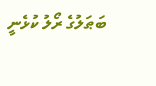ބަޠަލުގެ ރޯލު ކުޅެނީ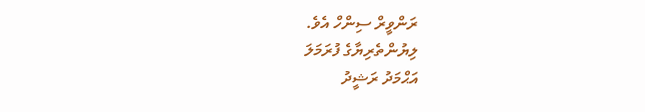ރަންވީރް ސިންހް އެވެ.
ލިޔުންތެރިޔާގެ ފުރަމަލަ
އަޙްމަދު ރަޝީދު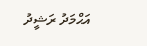އަޙްމަދު ރަޝީދު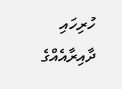ހުރިހައި ދާއިރާއެއްގެ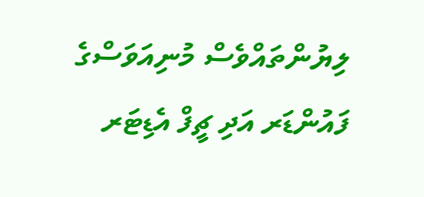ލިޔުންތައްވެސް މުނިއަވަސްގެ ފައުންޑަރ އަދި ޗީފް އެޑިޓަރ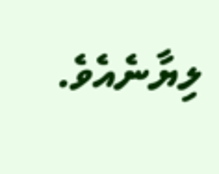ލިޔާނެއެވެ.